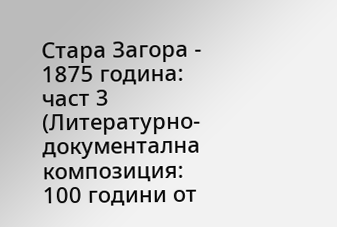Стара Загора - 1875 година: част 3 (Литературно-документална композиция: 100 години от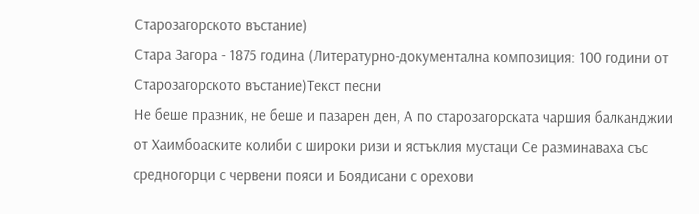Старозагорското въстание)
Стара Загора - 1875 година (Литературно-документална композиция: 100 години от Старозагорското въстание)Текст песни
Не беше празник, не беше и пазарен ден, А по старозагорската чаршия балканджии от Хаимбоаските колиби с широки ризи и ястъклия мустаци Се разминаваха със средногорци с червени пояси и Боядисани с орехови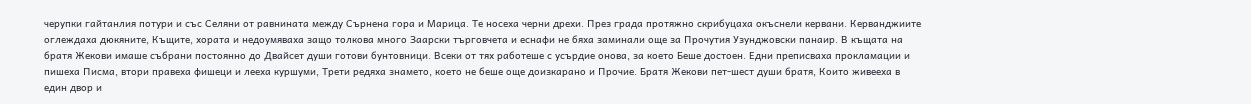черупки гайтанлия потури и със Селяни от равнината между Сърнена гора и Марица. Те носеха черни дрехи. През града протяжно скрибуцаха окъснели кервани. Керванджиите оглеждаха дюкяните, Къщите, хората и недоумяваха защо толкова много Заарски търговчета и еснафи не бяха заминали още за Прочутия Узунджовски панаир. В къщата на братя Жекови имаше събрани постоянно до Двайсет души готови бунтовници. Всеки от тях работеше с усърдие онова, за което Беше достоен. Едни преписваха прокламации и пишеха Писма, втори правеха фишеци и лееха куршуми, Трети редяха знамето, което не беше още доизкарано и Прочие. Братя Жекови пет-шест души братя, Които живееха в един двор и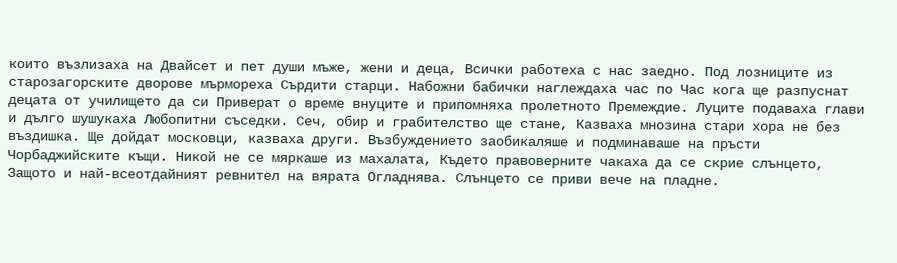които възлизаха на Двайсет и пет души мъже, жени и деца, Всички работеха с нас заедно. Под лозниците из старозагорските дворове мърмореха Сърдити старци. Набожни бабички наглеждаха час по Час кога ще разпуснат децата от училището да си Приверат о време внуците и припомняха пролетното Премеждие. Луците подаваха глави и дълго шушукаха Любопитни съседки. Сеч, обир и грабителство ще стане, Казваха мнозина стари хора не без въздишка. Ще дойдат московци, казваха други. Възбуждението заобикаляше и подминаваше на пръсти Чорбаджийските къщи. Никой не се мяркаше из махалата, Където правоверните чакаха да се скрие слънцето, Защото и най-всеотдайният ревнител на вярата Огладнява. Слънцето се приви вече на пладне.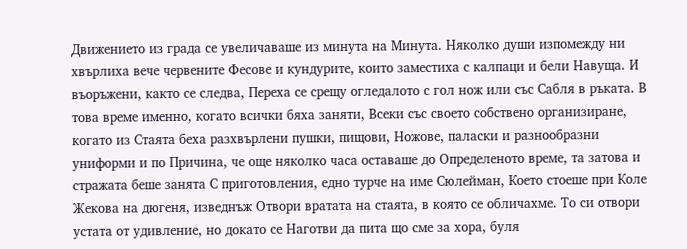Движението из града се увеличаваше из минута на Минута. Няколко души изпомежду ни хвърлиха вече червените Фесове и кундурите, които заместиха с калпаци и бели Навуща. И въоръжени, както се следва, Переха се срещу огледалото с гол нож или със Сабля в ръката. В това време именно, когато всички бяха заняти, Всеки със своето собствено организиране, когато из Стаята беха разхвърлени пушки, пищови, Ножове, паласки и разнообразни униформи и по Причина, че още няколко часа оставаше до Определеното време, та затова и стражата беше занята С приготовления, едно турче на име Сюлейман, Което стоеше при Коле Жекова на дюгеня, изведнъж Отвори вратата на стаята, в която се обличахме. То си отвори устата от удивление, но докато се Наготви да пита що сме за хора, буля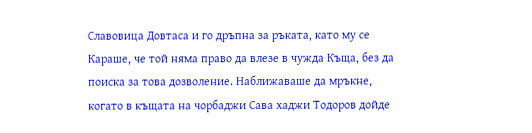Славовица Довтаса и го дръпна за ръката, като му се Караше, че той няма право да влезе в чужда Къща, без да поиска за това дозволение. Наближаваше да мръкне, когато в къщата на чорбаджи Сава хаджи Тодоров дойде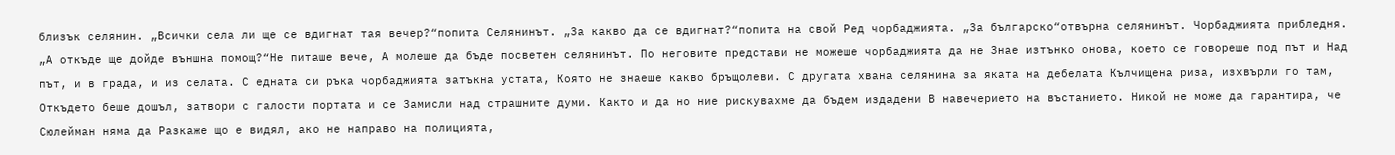близък селянин. „Всички села ли ще се вдигнат тая вечер?“попита Селянинът. „За какво да се вдигнат?“попита на свой Ред чорбаджията. „За българско“отвърна селянинът. Чорбаджията прибледня. „А откъде ще дойде външна помощ?“Не питаше вече, А молеше да бъде посветен селянинът. По неговите представи не можеше чорбаджията да не Знае изтънко онова, което се говореше под път и Над път, и в града, и из селата. С едната си ръка чорбаджията затъкна устата, Която не знаеше какво бръщолеви. С другата хвана селянина за яката на дебелата Кълчищена риза, изхвърли го там, Откъдето беше дошъл, затвори с галости портата и се Замисли над страшните думи. Както и да но ние рискувахме да бъдем издадени В навечерието на въстанието. Никой не може да гарантира, че Сюлейман няма да Разкаже що е видял, ако не направо на полицията,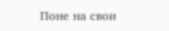Поне на свои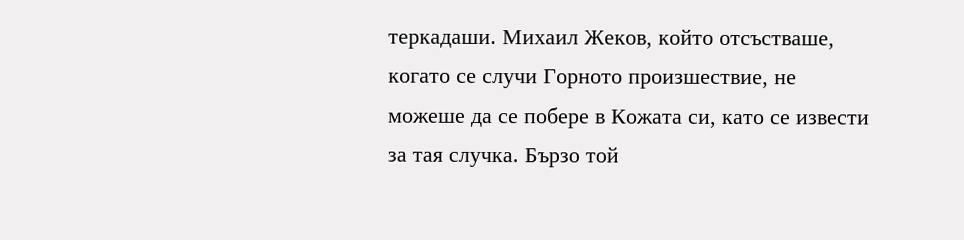теркадаши. Михаил Жеков, който отсъстваше, когато се случи Горното произшествие, не можеше да се побере в Кожата си, като се извести за тая случка. Бързо той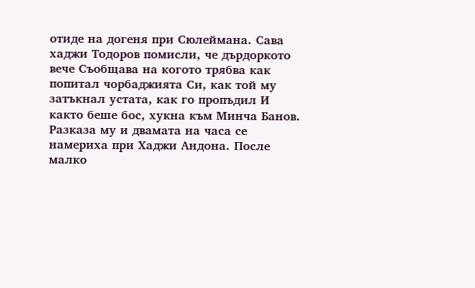отиде на догеня при Сюлеймана. Сава хаджи Тодоров помисли, че дърдоркото вече Съобщава на когото трябва как попитал чорбаджията Си, как той му затъкнал устата, как го пропъдил И както беше бос, хукна към Минча Банов. Разказа му и двамата на часа се намериха при Хаджи Андона. После малко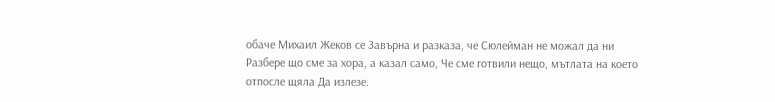обаче Михаил Жеков се Завърна и разказа, че Сюлейман не можал да ни Разбере що сме за хора, а казал само, Че сме готвили нещо, мътлата на което отпосле щяла Да излезе.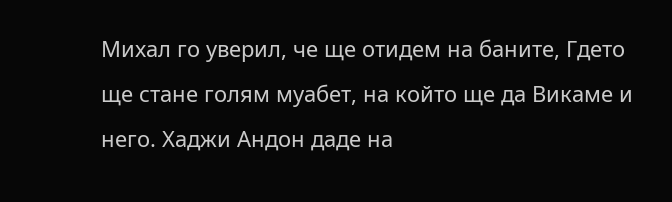Михал го уверил, че ще отидем на баните, Гдето ще стане голям муабет, на който ще да Викаме и него. Хаджи Андон даде на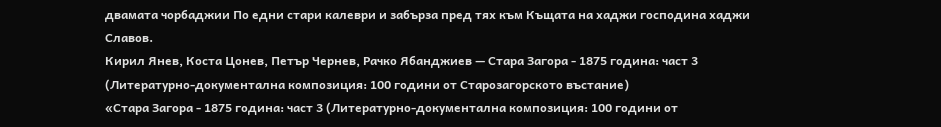двамата чорбаджии По едни стари калеври и забърза пред тях към Къщата на хаджи господина хаджи Славов.
Кирил Янев, Коста Цонев, Петър Чернев, Рачко Ябанджиев — Стара Загора - 1875 година: част 3 (Литературно-документална композиция: 100 години от Старозагорското въстание)
«Стара Загора - 1875 година: част 3 (Литературно-документална композиция: 100 години от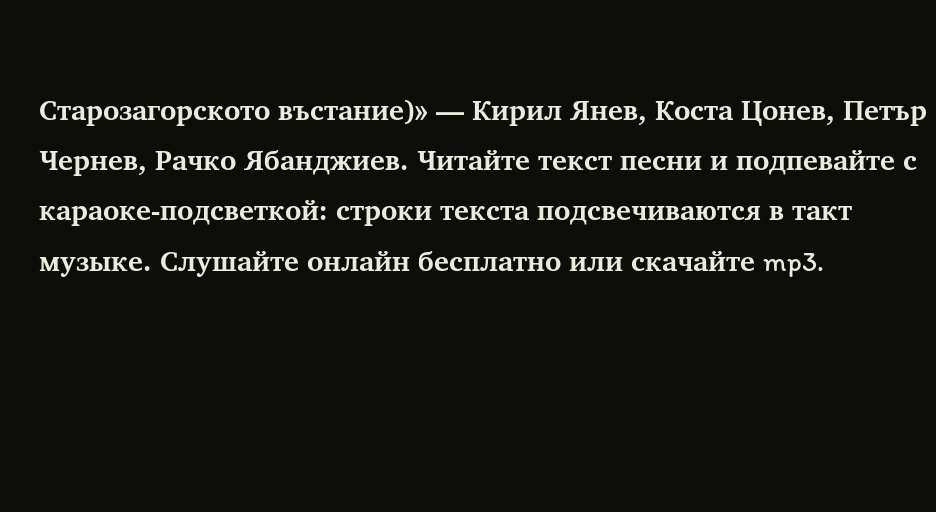Старозагорското въстание)» — Кирил Янев, Коста Цонев, Петър Чернев, Рачко Ябанджиев. Читайте текст песни и подпевайте с караоке-подсветкой: строки текста подсвечиваются в такт музыке. Слушайте онлайн бесплатно или скачайте mp3.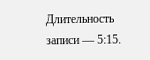Длительность записи — 5:15.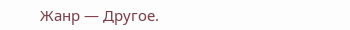Жанр — Другое.